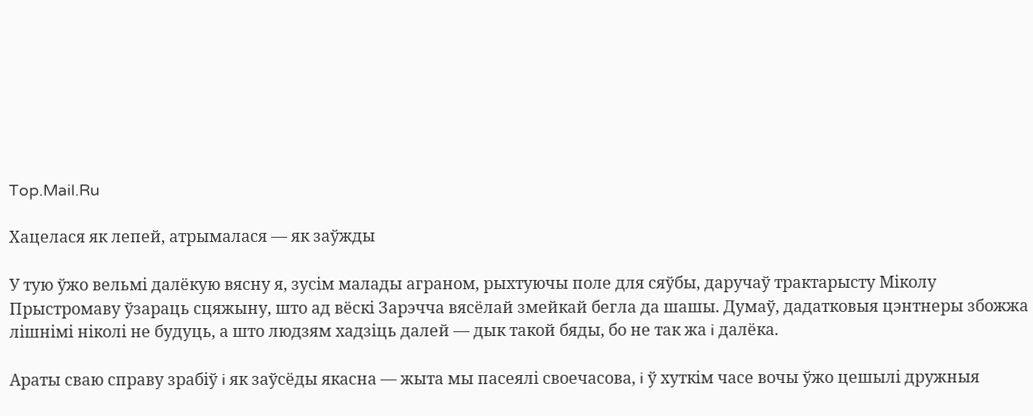Top.Mail.Ru

Хацелася як лепей, атрымалася — як заўжды

У тую ўжо вельмi далёкую вясну я, зусiм малады аграном, рыхтуючы поле для сяўбы, даручаў трактарысту Мiколу Прыстромаву ўзараць сцяжыну, што ад вёскi Зарэчча вясёлай змейкай бегла да шашы. Думаў, дадатковыя цэнтнеры збожжа лiшнiмi нiколi не будуць, а што людзям хадзiць далей — дык такой бяды, бо не так жа i далёка.

Араты сваю справу зрабiў i як заўсёды якасна — жыта мы пасеялi своечасова, i ў хуткiм часе вочы ўжо цешылi дружныя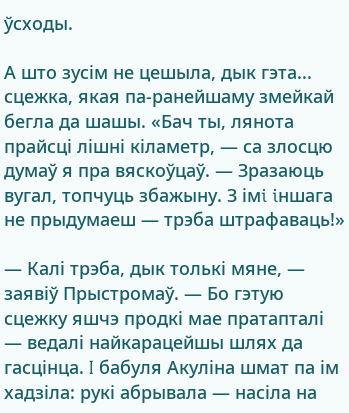ўсходы.

А што зусiм не цешыла, дык гэта... сцежка, якая па-ранейшаму змейкай бегла да шашы. «Бач ты, лянота прайсцi лiшнi кiламетр, — са злосцю думаў я пра вяскоўцаў. — Зразаюць вугал, топчуць збажыну. З iмi iншага не прыдумаеш — трэба штрафаваць!»

— Калi трэба, дык толькi мяне, — заявiў Прыстромаў. — Бо гэтую сцежку яшчэ продкi мае пратапталi — ведалi найкарацейшы шлях да гасцiнца. I бабуля Акулiна шмат па iм хадзiла: рукi абрывала — насiла на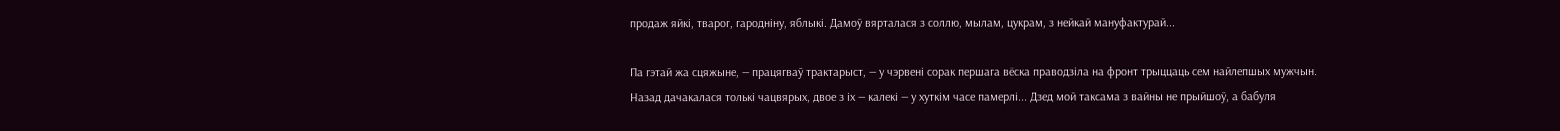продаж яйкi, тварог, гароднiну, яблыкi. Дамоў вярталася з соллю, мылам, цукрам, з нейкай мануфактурай...

Па гэтай жа сцяжыне, — працягваў трактарыст, — у чэрвенi сорак першага вёска праводзiла на фронт трыццаць сем найлепшых мужчын. Назад дачакалася толькi чацвярых, двое з iх — калекi — у хуткiм часе памерлi... Дзед мой таксама з вайны не прыйшоў, а бабуля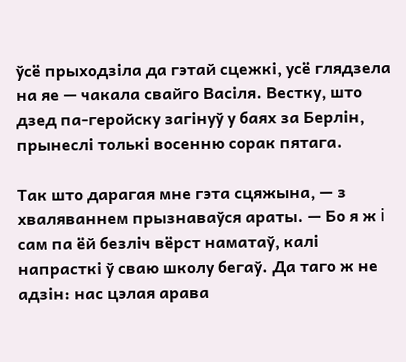ўсё прыходзiла да гэтай сцежкi, усё глядзела на яе — чакала свайго Васiля. Вестку, што дзед па-геройску загiнуў у баях за Берлiн, прынеслi толькi восенню сорак пятага.

Так што дарагая мне гэта сцяжына, — з хваляваннем прызнаваўся араты. — Бо я ж i сам па ёй безлiч вёрст наматаў, калi напрасткi ў сваю школу бегаў. Да таго ж не адзiн: нас цэлая арава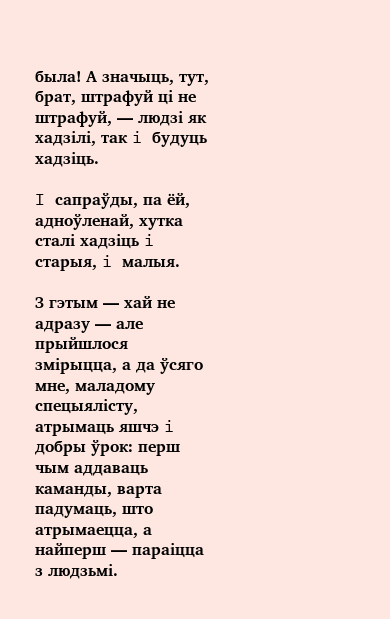была! А значыць, тут, брат, штрафуй цi не штрафуй, — людзi як хадзiлi, так i будуць хадзiць.

I сапраўды, па ёй, адноўленай, хутка сталi хадзiць i старыя, i малыя.

З гэтым — хай не адразу — але прыйшлося змiрыцца, а да ўсяго мне, маладому спецыялiсту, атрымаць яшчэ i добры ўрок: перш чым аддаваць каманды, варта падумаць, што атрымаецца, а найперш — параiцца з людзьмi.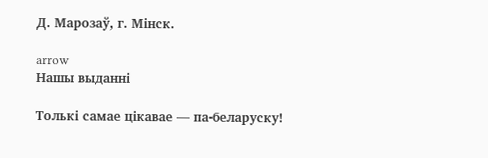Д. Марозаў, г. Мiнск.

arrow
Нашы выданні

Толькі самае цікавае — па-беларуску!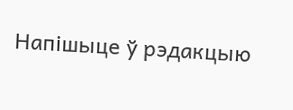Напішыце ў рэдакцыю